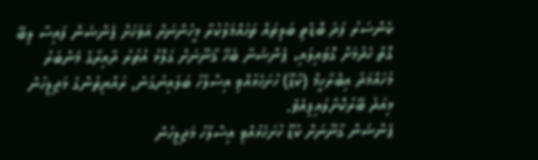ކެންސަރު ފަދަ ބޮޑެތި ބަލިތައް ތަހައްމަލުކުރާ މީހުންނަށް އަވަހަށް ޕެންޝަން ފައިސާ ލިބޭ ގޮތް ހެދުމަށް ގޮވައިލައި، ޕެންޝަނާ ބެހޭ ޤާނޫނަށް ގަލޮޅު އުތުރު ދާއިރާގެ މެންބަރު މުހައްމަދު އިބްރާހީމް (ކުޑޫ) ހުށަހެޅުއްވި އިސްލާހު ބަލައިނުގަނެ, ރައްޔިތުންގެ މަޖިލީހުން މިއަދު ބޭރުކޮށްލައިފިއެވެ.
ޕެންޝަން ގާނޫނަށް ކުޑޫ ހުށަހެޅުއްވި އިސްލާހު މަޖިލީހުން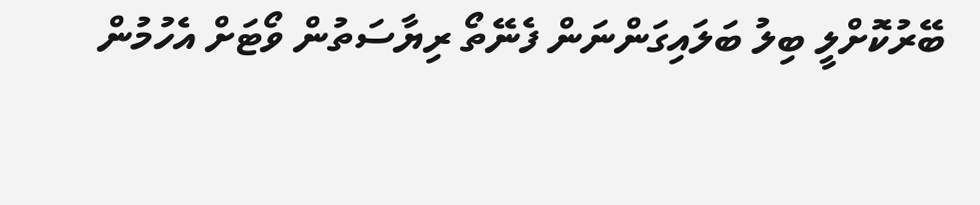ބޭރުކޮށްލީ ބިލު ބަލައިގަންނަން ފެނޭތޯ ރިޔާސަތުން ވޯޓަށް އެހުމުން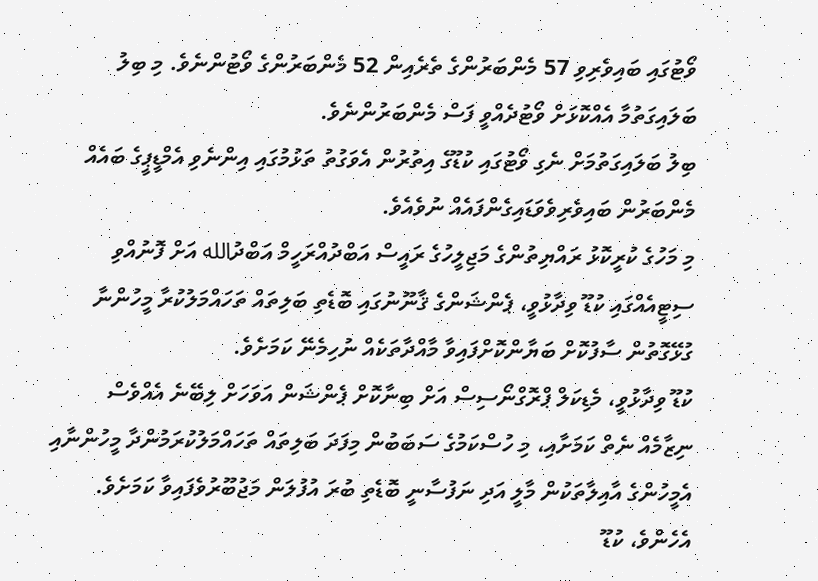ވޯޓުގައި ބައިވެރިވި 57 މެންބަރުންގެ ތެރެއިން 52 މެންބަރުންގެ ވޯޓުންނެވެ. މި ބިލު ބަލައިގަތުމާ އެއްކޮޅަށް ވޯޓުދެއްވީ ފަސް މެންބަރުންނެވެ.
ބިލު ބަލައިގަތުމަށް ނެގި ވޯޓުގައި ކުޑޫގެ އިތުރުން އެވަގުތު ތަޅުމުގައި އިންނެވި އެމްޑީޕީގެ ބައެއް މެންބަރުން ބައިވެރިވެވަޑައިގެންފައެއް ނުވެއެވެ.
މި މަހުގެ ކުރީކޮޅު ރައްޔިތުންގެ މަޖިލީހުގެ ރައީސް އަބްދުއްރަހީމް އަބްދުالله އަށް ފޮނުއްވި ސިޓީއެއްގައި ކުޑޫ ވިދާޅުވީ، ޕެންޝަންގެ ޤާނޫނުގައި ބޮޑެތި ބަލިތައް ތަހައްމަލުކުރާ މީހުންނާ ގުޅޭގޮތުން ސާފުކޮށް ބަޔާންކޮށްފައިވާ މާއްދާތަކެއް ނުހިމެނޭ ކަމަށެވެ.
ކުޑޫ ވިދާޅުވީ، މެޑިކަލް ޕްރޮގްނޯސިސް އަށް ބިނާކޮށް ޕެންޝަން އަވަހަށް ލިބޭނެ އެއްވެސް ނިޒާމެއް ނެތް ކަމަށާއި، މި ހުސްކަމުގެ ސަބަބުން މިފަދަ ބަލިތައް ތަހައްމަލުކުރަމުންދާ މީހުންނާއި އެމީހުންގެ އާއިލާތަކުން މާލީ އަދި ނަފުސާނީ ބޮޑެތި ބުރަ އުފުލަން މަޖުބޫރުވެފައިވާ ކަމަށެވެ.
އެހެންވެ، ކުޑޫ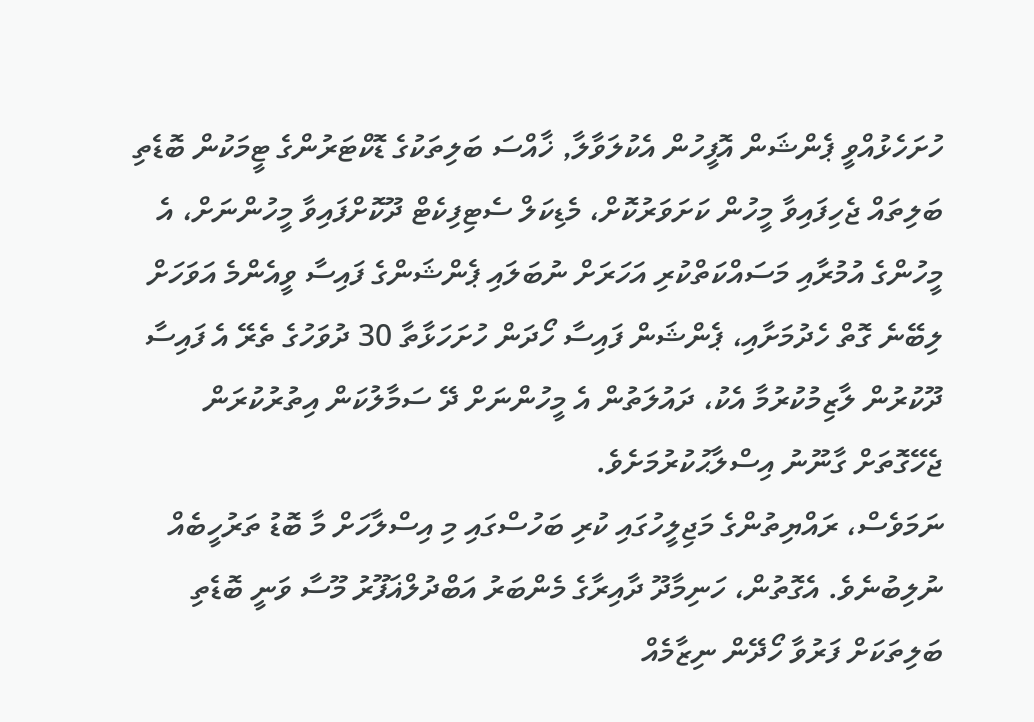ހުށަހެޅުއްވީ ޕެންޝަން އޮފީހުން އެކުލަވާލާ, ޚާއްސަ ބަލިތަކުގެ ޑޮކްޓަރުންގެ ޓީމަކުން ބޮޑެތި ބަލިތައް ޖެހިފައިވާ މީހުން ކަށަވަރުކޮށް، މެޑިކަލް ސެޓިފިކެޓް ދޫކޮށްފައިވާ މީހުންނަށް، އެ މީހުންގެ އުމުރާއި މަސައްކަތްކުރި އަހަރަށް ނުބަލައި ޕެންޝަންގެ ފައިސާ ވީއެންމެ އަވަހަށް ލިބޭނެ ގޮތް ހެދުމަށާއި، ޕެންޝަން ފައިސާ ހޯދަން ހުށަހަޅާތާ 30 ދުވަހުގެ ތެރޭ އެ ފައިސާ ދޫކުރުން ލާޒިމުކުރުމާ އެކު، ދައުލަތުން އެ މީހުންނަށް ދޭ ސަމާލުކަން އިތުރުކުރަން ޖެހޭގޮތަށް ގާނޫނު އިސްލާޙުކުރުމަށެވެ.
ނަމަވެސް، ރައްޔިތުންގެ މަޖިލީހުގައި ކުރި ބަހުސްގައި މި އިސްލާހަށް މާ ބޮޑު ތަރުހީބެއް ނުލިބުނެވެ. އެގޮތުން، ހަނިމާދޫ ދާއިރާގެ މެންބަރު އަބްދުލްޣަފޫރު މޫސާ ވަނީ ބޮޑެތި ބަލިތަކަށް ފަރުވާ ހޯދޭން ނިޒާމެއް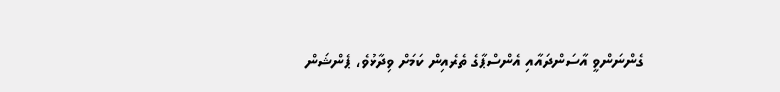ގެންނަންވީ އާސަންދައާއި އެންސްޕާގެ ތެރެއިން ކަމަށް ވިދާޅުވެ، ޕެންޝަން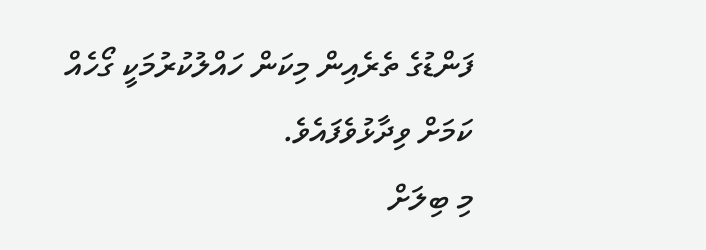ފަންޑުގެ ތެރެއިން މިކަން ހައްލުކުރުމަކީ ގޯހެއް ކަމަށް ވިދާޅުވެފައެވެ.
މި ބިލަށް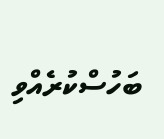ބަހުސްކުރެއްވި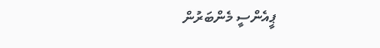ޕީއެންސީ މެންބަރުން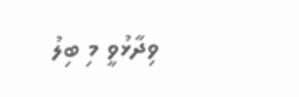ވިދާޅުވީ މި ބިލު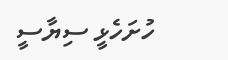ހުށަހެޅީ ސިޔާސީ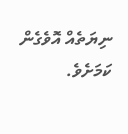ނިޔަތެއް އޮވެގެން ކަމަށެވެ.